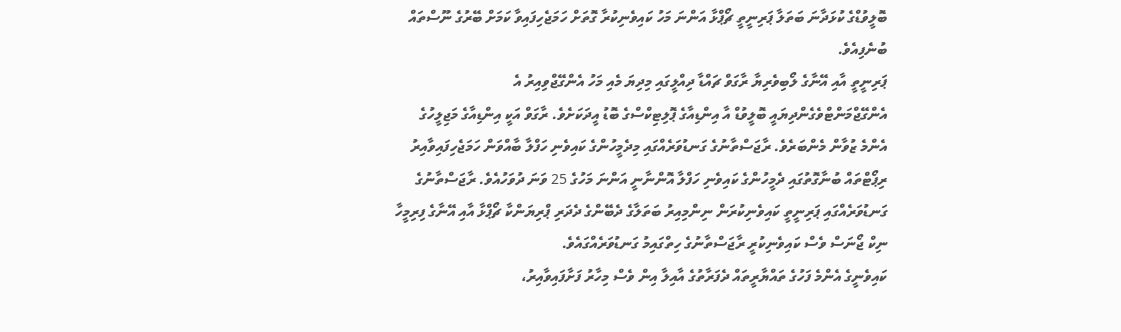ބޮލީވުޑްގެ ކުޅަދާނަ ބަތަލާ ޕަރިނީތީ ޗޯޕްޅާ އަންނަ މަހު ކައިވެނިކުރާ ގޮތަށް ހަމަޖެހިފައިވާ ކަމަށް ބޭރުގެ ނޫސްތައް ބުނެފިއެވެ.
ޕަރިނީތީ އާއި އޭނާގެ ލޯބިވެރިޔާ ރާގަވް ޗައްޑާ ދިއްލީގައި މިދިޔަ މެއި މަހު އެންގޭޖްވިއިރު އެ އެންގޭޖްމަންޓްވެގެންދިޔައީ ބޮލީވުޑް އާ އިންޑިއާގެ ޕޮލިޓިކްސްގެ ބޮޑު އީދަކަށެވެ. ރާގަވް އަކީ އިންޑިއާގެ މަޖިލީހުގެ އެންމެ ޒުވާން މެންބަރެވެ. ރާޖަސްތާނުގެ ގަނޑުވަރެއްގައި މިދެމީހުންގެ ކައިވެނި ހަފްލާ ބާއްވަން ހަމަޖެހިފައިވާއިރު ރިޕޯޓްތައް ބުނާގޮތުގައި ދެމީހުންގެ ކައިވެނި ހަފްލާ އޮންނާނީ އަންނަ މަހުގެ 25 ވަނަ ދުވަހުއެވެ. ރާޖަސްތާނުގެ ގަނޑުވަރެއްގައި ޕަރިނީތީ ކައިވެނިކުރަން ނިންމިއިރު ބަތަލާގެ ދެބޭންގެ ދެދަރި ޕްރިޔަންކާ ޗޯޕްޅާ އާއި އޭނާގެ ފިރިމީހާ ނިކް ޖޯނަސް ވެސް ކައިވެނިކުރީ ރާޖަސްތާނުގެ ހިތްގައިމު ގަނޑުވަރެއްގައެވެ.
ކައިވެނީގެ އެންމެ ފަހުގެ ތައްޔާރީތައް ދެފަރާތުގެ އާއިލާ އިން ވެސް މިހާރު ފަށާފައިވާއިރު،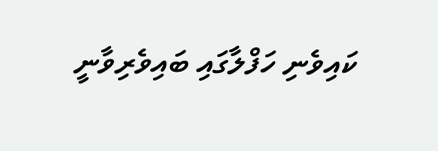ކައިވެނި ހަފްލާގައި ބައިވެރިވާނީ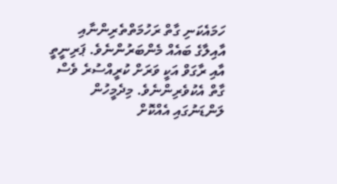ހަމައެކަނި ގާތް ރަހުމަތްތެރިންނާއި އާއިލާގެ ބައެއް މެންބަރުންނެވެ. ޕަރިނީތީ އާއި ރާގަވް އަކީ ވަރަށް ކުރީއްސުރެ ވެސް ގާތް އެކުވެރިންނެވެ. މިދެމީހުން ލަންޑަނުގައި އެއްކޮށް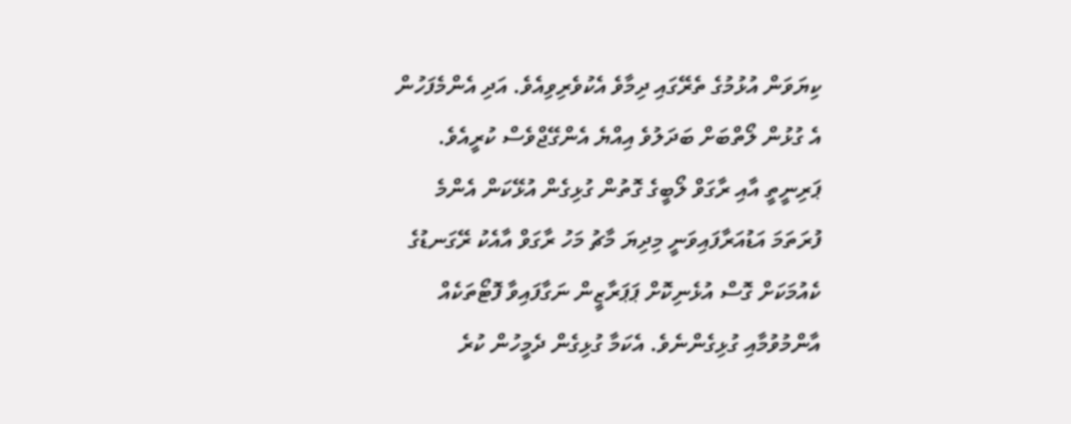ކިޔަވަން އުޅުމުގެ ތެރޭގައި ދިމާވެ އެކުވެރިވިއެވެ. އަދި އެންމެފަހުން އެ ގުޅުން ލޯތްބަށް ބަދަލުވެ އިއްޔެ އެންގޭޖްވެސް ކުރީއެވެ.
ޕަރިނީތީ އާއި ރާގަވް ލޯބީގެ ގޮތުން ގުޅިގެން އުޅޭކަން އެންމެ ފުރަތަމަ އަޑުއަރާފައިވަނީ މިދިޔަ މާޗު މަހު ރާގަވް އާއެކު ރޭގަނޑުގެ ކެއުމަކަށް ގޮސް އުޅެނިކޮށް ޕަޕަރާޒީން ނަގާފައިވާ ފޮޓޯތަކެއް އާންމުވުމާއި ގުޅިގެންނެވެ. އެކަމާ ގުޅިގެން ދެމީހުން ކުރެ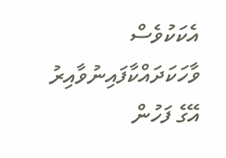އެކަކުވެސް ވާހަކަދައްކާފައިނުވާއިރު އޭގެ ފަހުން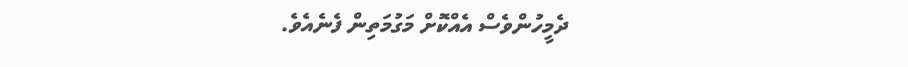ދެމީހުންވެސް އެއްކޮށް މަގުމަތިން ފެނެއެވެ.